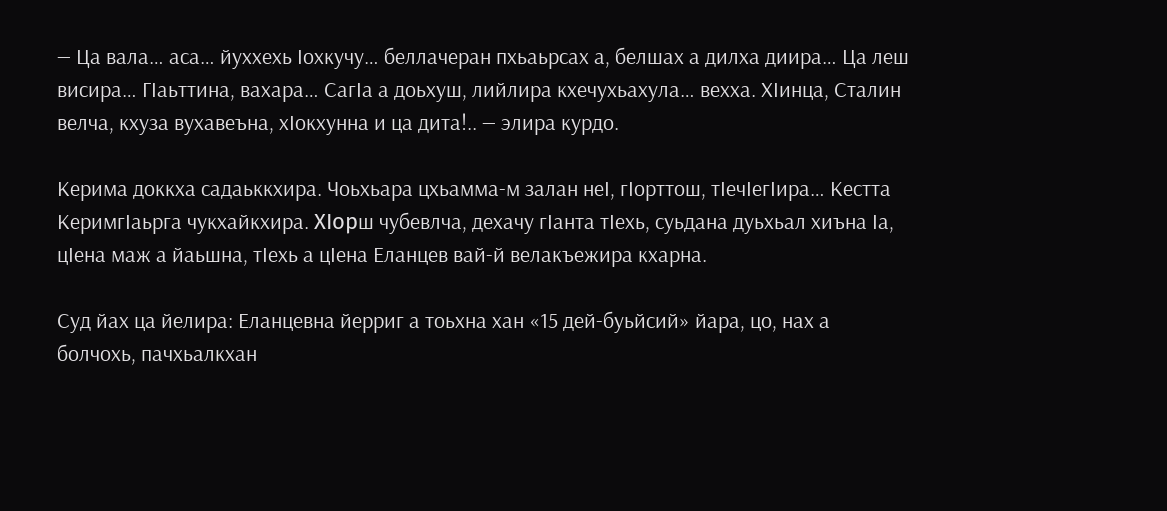— Ца вала… аса… йуххехь Iохкучу… беллачеран пхьаьрсах а, белшах а дилха диира… Ца леш висира… ГIаьттина, вахара… CaгIa а доьхуш, лийлира кхечухьахула… вехха. ХIинца, Сталин велча, кхуза вухавеъна, хIокхунна и ца дита!.. — элира курдо.

Керима доккха садаьккхира. Чоьхьара цхьамма-м залан неI, гIорттош, тIечIегIира… Кестта КеримгIаьрга чукхайкхира. XIopш чубевлча, дехачу гIанта тIехь, суьдана дуьхьал хиъна Iа, цIена маж а йаьшна, тIехь а цIена Еланцев вай-й велакъежира кхарна.

Суд йах ца йелира: Еланцевна йерриг а тоьхна хан «15 дей-буьйсий» йара, цо, нах а болчохь, пачхьалкхан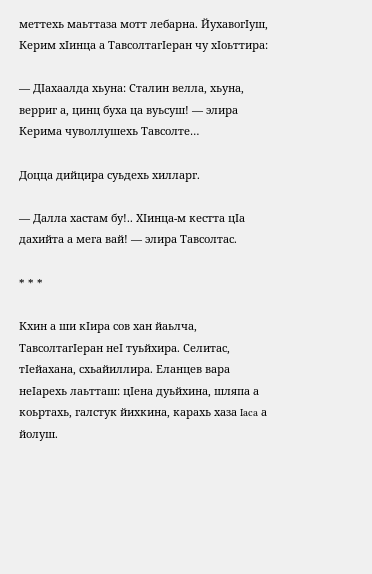меттехь маьттаза мотт лебарна. ЙухавогIуш, Керим хIинца а ТавсолтагIеран чу хIоьттира:

— ДIахаалда хьуна: Сталин велла, хьуна, верриг а, цинц буха ца вуьсуш! — элира Керима чуволлушехь Тавсолте…

Доцца дийцира суьдехь хилларг.

— Далла хастам бу!.. ХIинца-м кестта цIа дахийта а мега вай! — элира Тавсолтас.

* * *

Кхин а ши кIира сов хан йаьлча, ТавсолтагIеран неI туьйхира. Селитас, тIейахана, схьайиллира. Еланцев вара неIарехь лаьтташ: цIена дуьйхина, шляпа а коьртахь, галстук йихкина, карахь хаза Iaca а йолуш.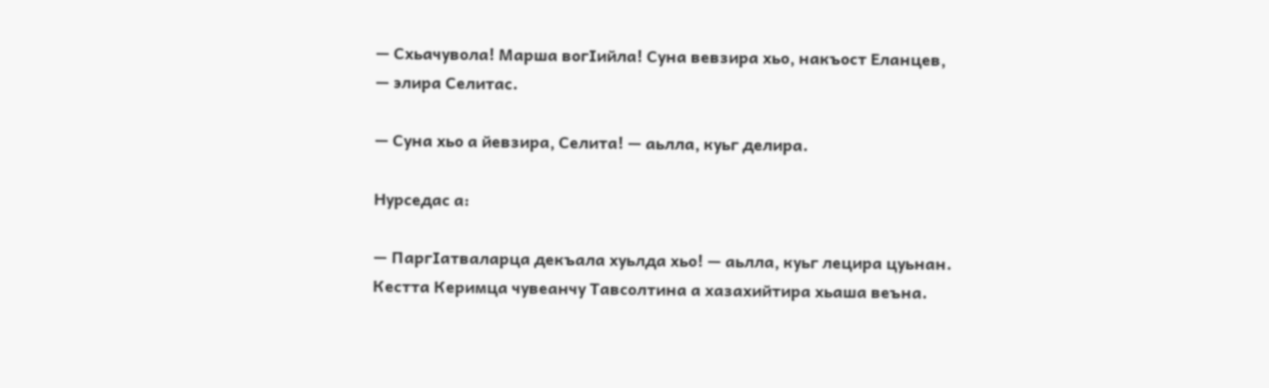— Схьачувола! Марша вогIийла! Суна вевзира хьо, накъост Еланцев, — элира Селитас.

— Суна хьо а йевзира, Селита! — аьлла, куьг делира.

Нурседас а:

— ПаргIатваларца декъала хуьлда хьо! — аьлла, куьг лецира цуьнан. Кестта Керимца чувеанчу Тавсолтина а хазахийтира хьаша веъна.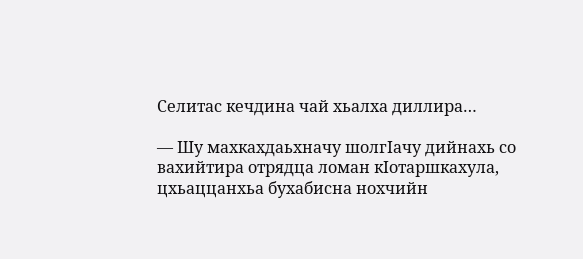Селитас кечдина чай хьалха диллира…

— Шу махкахдаьхначу шолгIачу дийнахь со вахийтира отрядца ломан кIотаршкахула, цхьаццанхьа бухабисна нохчийн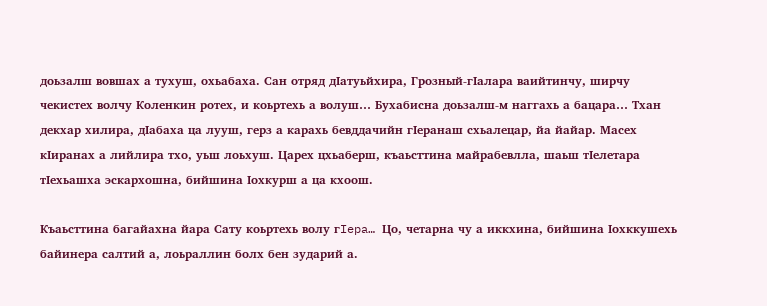доьзалш вовшах а тухуш, охьабаха. Сан отряд дIатуьйхира, Грозный-гIалара ваийтинчу, ширчу чекистех волчу Коленкин ротех, и коьртехь а волуш… Бухабисна доьзалш-м наггахь а бацара… Тхан декхар хилира, дIабаха ца лууш, герз а карахь бевддачийн гIеранаш схьалецар, йа йайар. Масех кIиранах а лийлира тхо, уьш лоьхуш. Царех цхьаберш, къаьсттина майрабевлла, шаьш тIелетара тIехьашха эскархошна, бийшина Iохкурш а ца кхоош.

Къаьсттина багайахна йара Сату коьртехь волу гIepa… Цо, четарна чу а иккхина, бийшина Iохккушехь байинера салтий а, лоьраллин болх бен зударий а.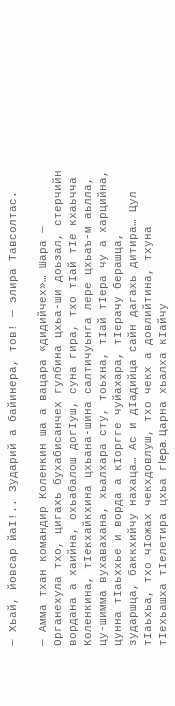— Хьай, йовсар йаI!.. Зударий а байинера, тов! — элира Тавсолтас.

— Амма тхан командир Коленкин ша а вацара «дидийчех»… Шара — Органехула тхо, цигахь бухабисанчех гулбина цхьа-ши доьзал, стерчийн вордана а хаийна, охьабалош догIуш, суна гира, тхо тIай тIе кхаьчча Коленкина, тIекхайкхина цхьана-шина салтичуьнга лере цхьаъ-м аьлла, цу-шимма вухавахана, хьалхара сту, тоьхна, тIай тIера чу а харцийна, цунна тIаьххье и ворда а кIоргге чуйахара, тIерачу берашца, зударшца, баккхийчу нахаца… Ас и дIадийца сайн дагахь дитира… Цул тIаьхьа, тхо чIожах чекхдовлуш, тхо чекх а довлийтина, тхуна тIехьашха тIелетира цхьа гIepa. Царна хьалха кIайчу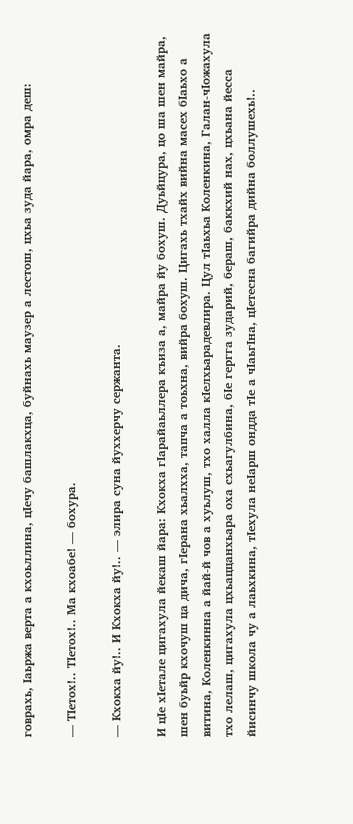говрахь, Iаьржа верта а кхоьллина, цIечу башлакхца, буйнахь маузер а лестош, цхьа зуда йара, омра деш:

— ТIетох!.. ТIетох!.. Ма кхоабе! — бохура.

— Кхокха йу!.. И Кхокха йу!.. — элира суна йуххерчу сержанта.

И цIе хIетале цигахула йекаш йара: Кхокха гIарайаьллера къиза а, майра йу бохуш. Дуьйцура, цо ша шен майра, шен буьйр кхочуш ца дича, гIерана хьалхха, тапча а тоьхна, вийра бохуш. Цигахь тхайх вийна масех бIаьхо а витина, Коленкинна а йай-й чов а хуьлуш, тхо халла кIелхьарадевлира. Цул тIаьхьа Коленкина, Галан-чIожахула тхо лелаш, цигахула цхьаццанхьара оха схьагулбина, бIе гергга зударий, бераш, баккхий нах, цхьана йесса йисинчу школа чу а лаьхкина, тIехула неIарш ондда тIе а чIаьгIна, цIетесна багийра дийна боллушехь!..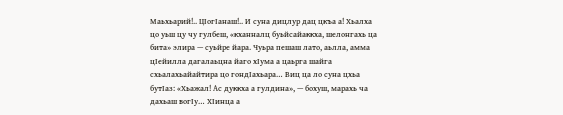Маьхьарий!.. ЦIогIанаш!.. И суна дицлур дац цкъа а! Хьалха цо уьш цу чу гулбеш, «кханналц буьйсайаккха, шелонгахь ца бита» элира — суьйре йара. Чуьра пешаш лато, аьлла, амма цIейилла дагалаьцна йаго хIума а цаьрга шайга схьалахьайайтира цо гондIахьара… Виц ца ло суна цхьа бутIаз: «Хьажал! Ас дуккха а гулдина», — бохуш, марахь ча дахьаш вогIу… ХIинца а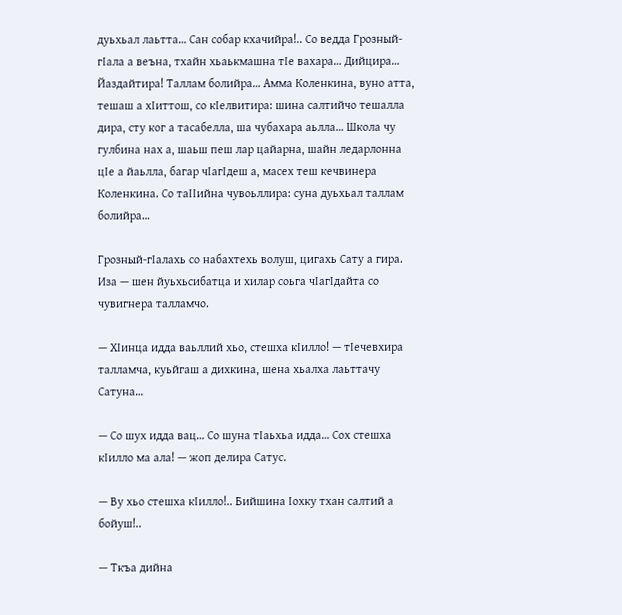дуьхьал лаьтта… Сан собар кхачийра!.. Со ведда Грозный-гIaла а веъна, тхайн хьаькмашна тIе вахара… Дийцира… Йаздайтира! Таллам болийра… Амма Коленкина, вуно атта, тешаш а xIиттош, со кIелвитира: шина салтийчо тешалла дира, сту ког а тасабелла, ша чубахара аьлла… Школа чу гулбина нах а, шаьш пеш лар цайарна, шайн ледарлонна цIе а йаьлла, багар чIагIдеш а, масех теш кечвинера Коленкина. Со таIIийна чувоьллира: суна дуьхьал таллам болийра…

Грозный-гIалахь со набахтехь волуш, цигахь Сату а гира. Иза — шен йуьхьсибатца и хилар соьга чIагIдайта со чувигнера талламчо.

— ХIинца идда ваьллий хьо, стешха кIилло! — тIечевхира талламча, куьйгаш а дихкина, шена хьалха лаьттачу Сатуна…

— Со шух идда вац… Со шуна тIаьхьа идда… Сох стешха кIилло ма ала! — жоп делира Сатус.

— Ву хьо стешха кIилло!.. Бийшина Iохку тхан салтий а бойуш!..

— Ткъа дийна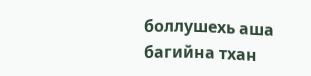боллушехь аша багийна тхан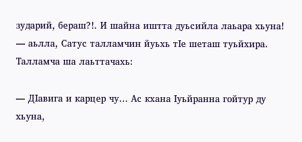зударий, бераш?!. И шайна иштта дуьсийла лаьара хьуна! — аьлла, Сатус талламчин йуьхь тIе шеташ туьйхира. Талламча ша лаьттачахь:

— ДIавига и карцер чу… Ас кхана Iуьйранна гойтур ду хьуна,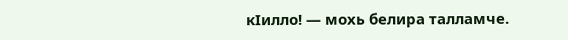кIиллo! — мохь белира талламче.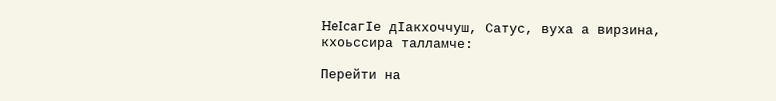HeIcaгIe дIакхоччуш, Сатус, вуха а вирзина, кхоьссира талламче:

Перейти на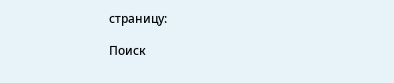страницу:

Поиск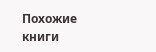Похожие книги